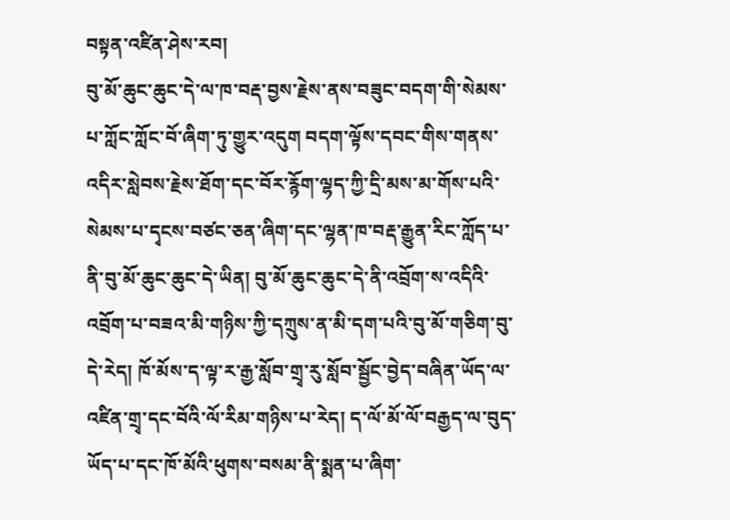བསྟན་འཛིན་ཤེས་རབ།
བུ་མོ་ཆུང་ཆུང་དེ་ལ་ཁ་བརྡ་བྱས་རྗེས་ནས་བཟུང་བདག་གི་སེམས་པ་ཀློང་ཀློང་བོ་ཞིག་ཏུ་གྱུར་འདུག བདག་ལྟོས་དབང་གིས་གནས་འདིར་སླེབས་རྗེས་ཐོག་དང་བོར་རྙོག་ལྷད་ཀྱི་དྲི་མས་མ་གོས་པའི་སེམས་པ་དྭངས་བཙང་ཅན་ཞིག་དང་ལྷན་ཁ་བརྡ་རྒྱུན་རིང་ཀློད་པ་ནི་བུ་མོ་ཆུང་ཆུང་དེ་ཡིན། བུ་མོ་ཆུང་ཆུང་དེ་ནི་འབྲོག་ས་འདིའི་འབྲོག་པ་བཟའ་མི་གཉིས་ཀྱི་དཀྲུས་ན་མི་དག་པའི་བུ་མོ་གཅིག་བུ་དེ་རེད། ཁོ་མོས་ད་ལྟ་ར་རྒྱ་སློབ་གྲྭ་རུ་སློབ་སྦྱོང་བྱེད་བཞིན་ཡོད་ལ་འཛིན་གྲྭ་དང་བོའི་ལོ་རིམ་གཉིས་པ་རེད། ད་ལོ་མོ་ལོ་བརྒྱད་ལ་བུད་ཡོད་པ་དང་ཁོ་མོའི་ཕུགས་བསམ་ནི་སྨན་པ་ཞིག་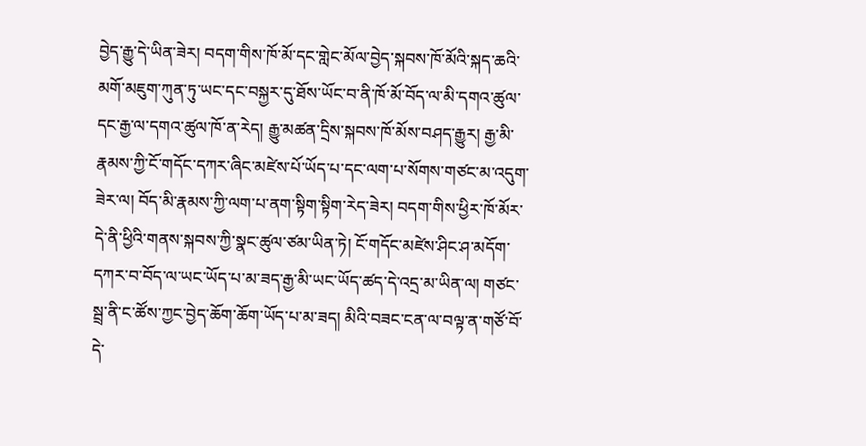བྱེད་རྒྱུ་དེ་ཡིན་ཟེར། བདག་གིས་ཁོ་མོ་དང་གླེང་མོལ་བྱེད་སྐབས་ཁོ་མོའི་སྐད་ཆའི་མགོ་མཇུག་ཀུན་ཏུ་ཡང་དང་བསྐྱར་དུ་ཐོས་ཡོང་བ་ནི་ཁོ་མོ་བོད་ལ་མི་དགའ་ཚུལ་དང་རྒྱ་ལ་དགའ་ཚུལ་ཁོ་ན་རེད། རྒྱུ་མཚན་དྲིས་སྐབས་ཁོ་མོས་བཤད་རྒྱུར། རྒྱ་མི་རྣམས་ཀྱི་ངོ་གདོང་དཀར་ཞིང་མཛེས་པོ་ཡོད་པ་དང་ལག་པ་སོགས་གཙང་མ་འདུག་ཟེར་ལ། བོད་མི་རྣམས་ཀྱི་ལག་པ་ནག་སྟིག་སྟིག་རེད་ཟེར། བདག་གིས་ཕྱིར་ཁོ་མོར་དེ་ནི་ཕྱིའི་གནས་སྐབས་ཀྱི་སྣང་ཚུལ་ཙམ་ཡིན་ཏེ། ངོ་གདོང་མཛེས་ཤིང་ཤ་མདོག་དཀར་བ་བོད་ལ་ཡང་ཡོད་པ་མ་ཟད་རྒྱ་མི་ཡང་ཡོད་ཚད་དེ་འདྲ་མ་ཡིན་ལ། གཙང་སྦྲ་ནི་ང་ཚོས་ཀྱང་བྱེད་ཆོག་ཆོག་ཡོད་པ་མ་ཟད། མིའི་བཟང་ངན་ལ་བལྟ་ན་གཙོ་བོ་དེ་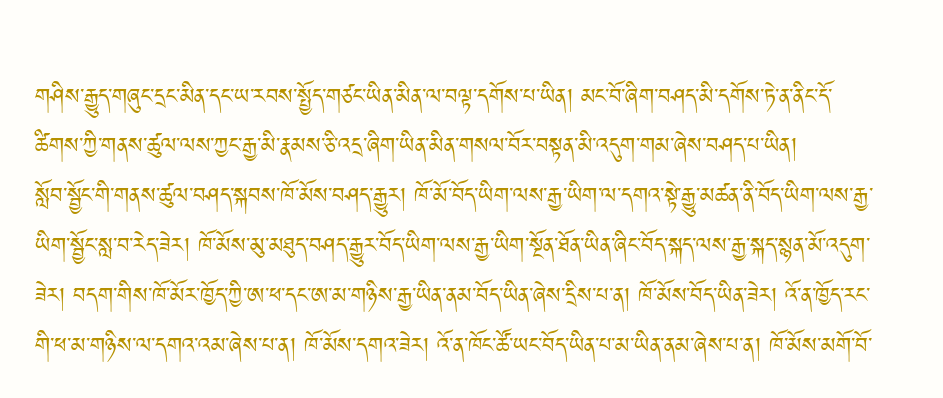གཤིས་རྒྱུད་གཞུང་དྲང་མིན་དང་ཡ་རབས་སྤྱོད་གཙང་ཡིན་མིན་ལ་བལྟ་དགོས་པ་ཡིན། མང་བོ་ཞིག་བཤད་མི་དགོས་ཏེ་ན་ནིང་དོ་ཚིགས་ཀྱི་གནས་ཚུལ་ལས་ཀྱང་རྒྱ་མི་རྣམས་ཅི་འདྲ་ཞིག་ཡིན་མིན་གསལ་བོར་བསྟན་མི་འདུག་གམ་ཞེས་བཤད་པ་ཡིན།
སློབ་སྦྱོང་གི་གནས་ཚུལ་བཤད་སྐབས་ཁོ་མོས་བཤད་རྒྱུར། ཁོ་མོ་བོད་ཡིག་ལས་རྒྱ་ཡིག་ལ་དགའ་སྟེ་རྒྱུ་མཚན་ནི་བོད་ཡིག་ལས་རྒྱ་ཡིག་སྦྱོང་སླ་བ་རེད་ཟེར། ཁོ་མོས་མུ་མཐུད་བཤད་རྒྱུར་བོད་ཡིག་ལས་རྒྱ་ཡིག་སྔོན་ཐོན་ཡིན་ཞིང་བོད་སྐད་ལས་རྒྱ་སྐད་སྙན་མོ་འདུག་ཟེར། བདག་གིས་ཁོ་མོར་ཁྱོད་ཀྱི་ཨ་ཕ་དང་ཨ་མ་གཉིས་རྒྱ་ཡིན་ནམ་བོད་ཡིན་ཞེས་དྲིས་པ་ན། ཁོ་མོས་བོད་ཡིན་ཟེར། འོ་ན་ཁྱོད་རང་གི་ཕ་མ་གཉིས་ལ་དགའ་འམ་ཞེས་པ་ན། ཁོ་མོས་དགའ་ཟེར། འོ་ན་ཁོང་ཚོ་ཡང་བོད་ཡིན་པ་མ་ཡིན་ནམ་ཞེས་པ་ན། ཁོ་མོས་མགོ་བོ་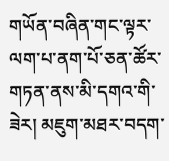གཡོན་བཞིན་གང་ལྟར་ལག་པ་ནག་པོ་ཅན་ཚོར་གཏན་ནས་མི་དགའ་གི་ཟེར། མཇུག་མཐར་བདག་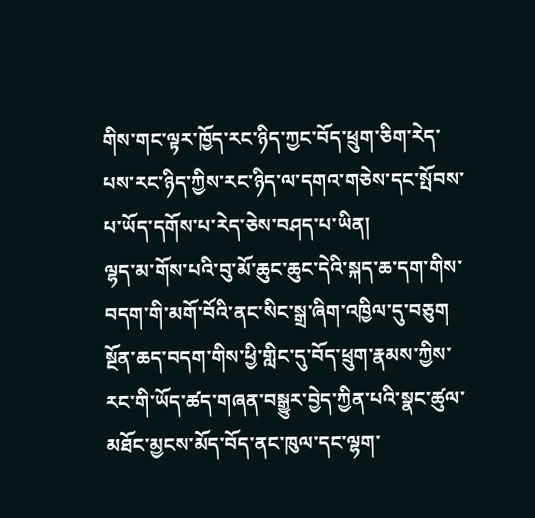གིས་གང་ལྟར་ཁྱོད་རང་ཉིད་ཀྱང་བོད་ཕྲུག་ཅིག་རེད་པས་རང་ཉིད་ཀྱིས་རང་ཉིད་ལ་དགའ་གཅེས་དང་སྤོབས་པ་ཡོད་དགོས་པ་རེད་ཅེས་བཤད་པ་ཡིན།
ལྷད་མ་གོས་པའི་བུ་མོ་ཆུང་ཆུང་དེའི་སྐད་ཆ་དག་གིས་བདག་གི་མགོ་བོའི་ནང་སིང་སྒྲ་ཞིག་འཁྱིལ་དུ་བཅུག སྔོན་ཆད་བདག་གིས་ཕྱི་གླིང་དུ་བོད་ཕྲུག་རྣམས་ཀྱིས་རང་གི་ཡོད་ཚད་གཞན་བསྒྱུར་བྱེད་ཀྱིན་པའི་སྣང་ཚུལ་མཐོང་མྱངས་མོད་བོད་ནང་ཁུལ་དང་ལྷག་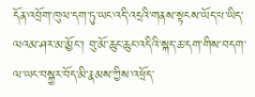དོན་འབྲོག་ཁུལ་དག་ཏུ་ཡང་འདི་འདྲའི་གནས་སྟངས་ཡོད་པ་ཡིད་ལའམ་ཤར་མ་མྱོང་། བུ་མོ་ཆུང་ཆུང་འདིའི་སྐད་ཆ་དག་གིས་བདག་ལ་ཡང་བསྐྱར་བོད་མི་རྣམས་ཀྱིས་འཕྲོད་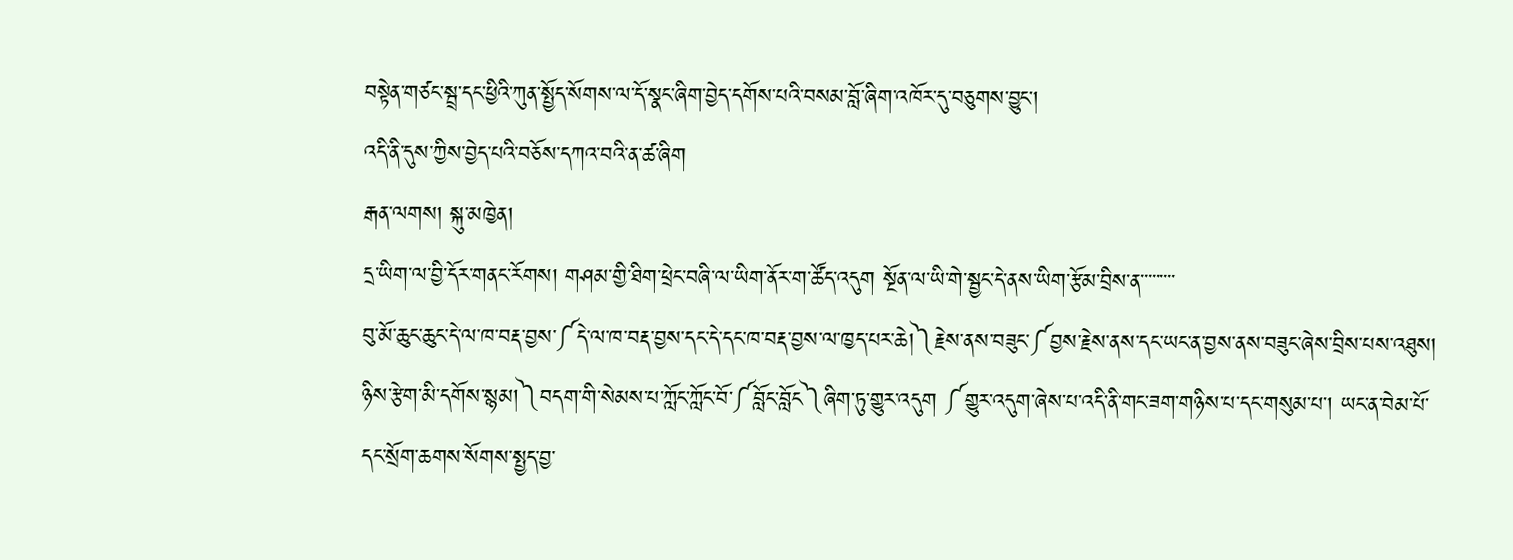བསྟེན་གཙང་སྦྲ་དང་ཕྱིའི་ཀུན་སྤྱོད་སོགས་ལ་དོ་སྣང་ཞིག་བྱེད་དགོས་པའི་བསམ་བློ་ཞིག་འཁོར་དུ་བཅུགས་བྱུང་།
འདི་ནི་དུས་ཀྱིས་བྱེད་པའི་བཅོས་དཀའ་བའི་ན་ཚ་ཞིག
རྒན་ལགས། སྐུ་མཁྱེན།
དྲ་ཡིག་ལ་བྱི་དོར་གནང་རོགས། གཤམ་གྱི་ཐིག་ཕྲེང་བཞི་ལ་ཡིག་ནོར་ག་ཚོད་འདུག སྔོན་ལ་ཡི་གེ་སྦྱང་དེ་ནས་ཡིག་རྩོམ་བྲིས་ན་་་་་་་་་
བུ་མོ་ཆུང་ཆུང་དེ་ལ་ཁ་བརྡ་བྱས་༼དེ་ལ་ཁ་བརྡ་བྱས་དང་དེ་དང་ཁ་བརྡ་བྱས་ལ་ཁྱད་པར་ཆེ།༽རྗེས་ནས་བཟུང་༼བྱས་རྗེས་ནས་དང་ཡང་ན་བྱས་ནས་བཟུང་ཞེས་བྲིས་པས་འཐུས། ཉིས་རྩེག་མི་དགོས་སྙམ།༽བདག་གི་སེམས་པ་ཀློང་ཀློང་བོ་༼བློང་བློང༽ཞིག་ཏུ་གྱུར་འདུག ༼གྱུར་འདུག་ཞེས་པ་འདི་ནི་གང་ཟག་གཉིས་པ་དང་གསུམ་པ་། ཡང་ན་བེམ་པོ་དང་སྲོག་ཆགས་སོགས་སྤྱད་བྱ་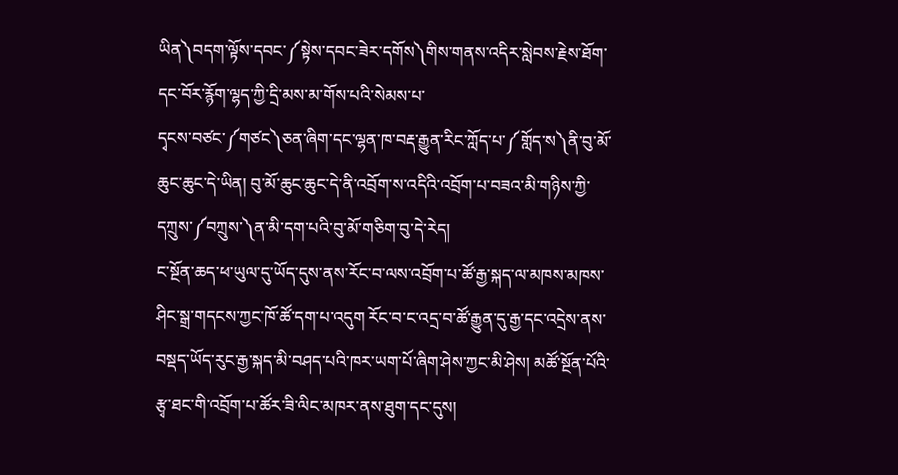ཡིན༽བདག་ལྟོས་དབང་༼སྟེས་དབང་ཟེར་དགོས༽གིས་གནས་འདིར་སླེབས་རྗེས་ཐོག་དང་བོར་རྙོག་ལྷད་ཀྱི་དྲི་མས་མ་གོས་པའི་སེམས་པ་
དྭངས་བཙང་༼གཙང༽ཅན་ཞིག་དང་ལྷན་ཁ་བརྡ་རྒྱུན་རིང་ཀློད་པ་༼གློད་ས༽ནི་བུ་མོ་ཆུང་ཆུང་དེ་ཡིན། བུ་མོ་ཆུང་ཆུང་དེ་ནི་འབྲོག་ས་འདིའི་འབྲོག་པ་བཟའ་མི་གཉིས་ཀྱི་དཀྲུས་༼བཀྲུས་༽ན་མི་དག་པའི་བུ་མོ་གཅིག་བུ་དེ་རེད།
ང་སྔོན་ཆད་ཕ་ཡུལ་དུ་ཡོད་དུས་ནས་རོང་བ་ལས་འབྲོག་པ་ཚོ་རྒྱ་སྐད་ལ་མཁས་མཁས་ཤིང་སྒྲ་གདངས་ཀྱང་ཁོ་ཚོ་དག་པ་འདུག རོང་བ་ང་འདྲ་བ་ཚོ་རྒྱུན་དུ་རྒྱ་དང་འདྲེས་ནས་བསྡད་ཡོད་རུང་རྒྱ་སྐད་མི་བཤད་པའི་ཁར་ཡག་པོ་ཞིག་ཤེས་ཀྱང་མི་ཤེས། མཚོ་སྔོན་པོའི་རྩྭ་ཐང་གི་འབྲོག་པ་ཚོར་ཟི་ལིང་མཁར་ནས་ཐུག་དང་དུས།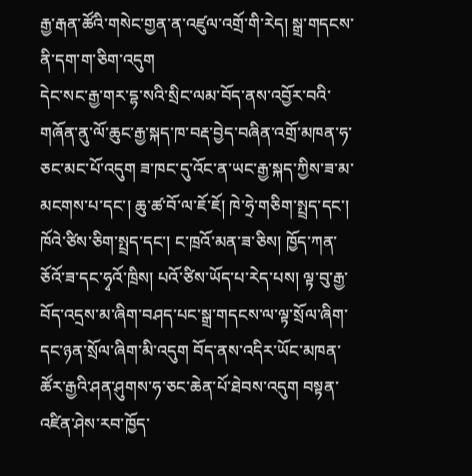རྒྱ་རྒན་ཚོའི་གསེང་གྱན་ན་འཛུལ་འགྲོ་གི་རེད། སྒྲ་གདངས་ནི་དག་ག་ཅིག་འདུག
དེང་སང་རྒྱ་གར་དྷ་སའི་སྲིང་ལམ་བོད་ནས་འབྱོར་བའི་གཞོན་ནུ་ལོ་ཆུང་རྒྱ་སྐད་ཁ་བརྡ་བྱེད་བཞིན་འགྲོ་མཁན་ཧ་ཅང་མང་པོ་འདུག ཟ་ཁང་དུ་འོང་ན་ཡང་རྒྱ་སྐད་ཀྱིས་ཟ་མ་མངགས་པ་དང་། ཆུ་ཚ་བོ་ལ་ཇོ་ཇོ། ཁེ་ཧྲེ་གཅིག་སྤྲད་དང་། ཁོའེ་ཙིས་ཅིག་སྤྲད་དང་། ང་ཁྲའོ་མན་ཟ་ཅིས། ཁྱོད་ཀན་ཅོའོ་ཟ་དང་ཧྭའོ་ཁྲིས། པའོ་ཙིས་ཡོད་པ་རེད་པས། ལྟ་བུ་རྒྱ་བོད་འདྲས་མ་ཞིག་བཤད་པང་སྒྲ་གདངས་ལ་ལྟ་སྲོལ་ཞིག་དང་ཉན་སྲོལ་ཞིག་མི་འདུག བོད་ནས་འདིར་ཡོང་མཁན་ཚོར་རྒྱའི་ཤན་ཤུགས་ཧ་ཅང་ཆེན་པོ་ཐེབས་འདུག བསྟན་འཛིན་ཤེས་རབ་ཁྱོད་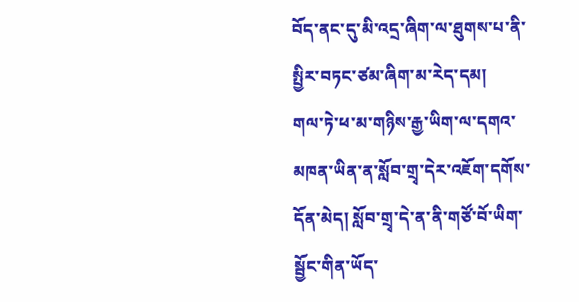བོད་ནང་དུ་མི་འདྲ་ཞིག་ལ་ཐུགས་པ་ནི་སྤྱིར་བཏང་ཙམ་ཞིག་མ་རེད་དམ།
གལ་ཏེ་ཕ་མ་གཉིས་རྒྱ་ཡིག་ལ་དགའ་མཁན་ཡིན་ན་སློབ་གྲྭ་དེར་འཇོག་དགོས་དོན་མེད། སློབ་གྲྭ་དེ་ན་ནི་གཙོ་བོ་ཡིག་སྦྱོང་གིན་ཡོད་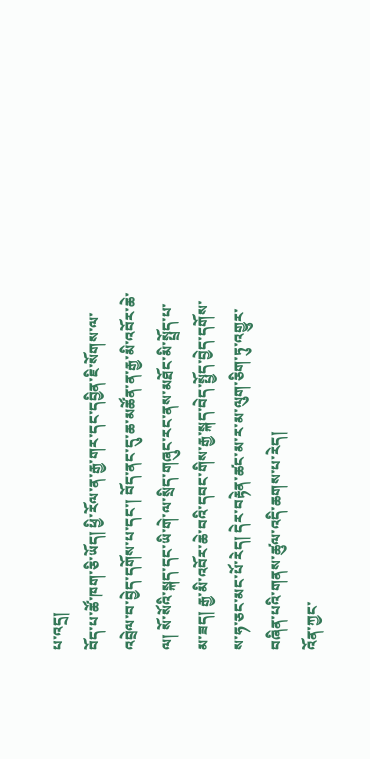པ་འདྲ།
བོད་པ་ཚོ་ཁག་ཅི་ཡོད། ཕྱི་རོལ་ན་རྒྱ་གར་དང་དབྱིན་ཇི་སོགས་ལ་འབྲེལ་བ་བྱེད་དགོས་པ་དང་། བོད་ནང་དུ་ཆ་མཚོན་ན་རྒྱ་མི་འབོར་ཆེ་ལ། སོ་སོའི་སྐད་དང་ཡི་གེ་ལ་སྲིད་གཞུང་རང་ནས་མཐོང་མི་སྤྲོད་པ་མ་ཟད། རྒྱ་མི་འབོར་ཆེ་བའི་དབང་གིས་རྒྱ་སྐད་བེད་སྤྱོད་བྱེད་དགོས་ས་ཧ་ཅང་མང་པོ་རེད། དེར་བརྟེན་ཚང་མ་ར་མ་ལུག་ཅིག་ཏུ་འགྱུར་བཞིན་པའི་གནས་ཚུལ་འདི་ཆགས་པ་རེད།
འོན་ཀྱང་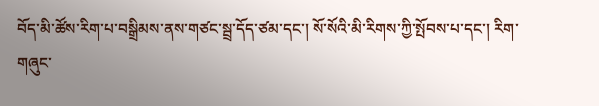བོད་མི་ཚོས་རིག་པ་བསྒྲིམས་ནས་གཙང་སྦྲ་དོད་ཙམ་དང་། སོ་སོའི་མི་རིགས་ཀྱི་སྤོབས་པ་དང་། རིག་གཞུང་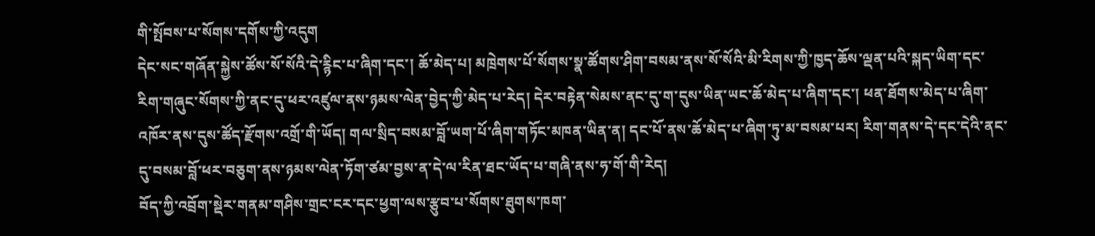གི་སྤོབས་པ་སོགས་དགོས་ཀྱི་འདུག
དེང་སང་གཞོན་སྐྱེས་ཚོས་སོ་སོའི་དེ་རྙིང་པ་ཞིག་དང་། ཆོ་མེད་པ། མཁྲེགས་པོ་སོགས་སྣ་ཚོགས་ཤིག་བསམ་ནས་སོ་སོའི་མི་རིགས་ཀྱི་ཁྱད་ཆོས་ལྡན་པའི་སྐད་ཡིག་དང་རིག་གཞུང་སོགས་ཀྱི་ནང་དུ་ཕར་འཛུལ་ནས་ཉམས་ལེན་བྱེད་ཀྱི་མེད་པ་རེད། དེར་བརྟེན་སེམས་ནང་དུ་ག་དུས་ཡིན་ཡང་ཆོ་མེད་པ་ཞིག་དང་། ཕན་ཐོགས་མེད་པ་ཞིག་འཁོར་ནས་དུས་ཚོད་རྫོགས་འགྲོ་གི་ཡོད། གལ་སྲིད་བསམ་བློ་ཡག་པོ་ཞིག་གཏོང་མཁན་ཡིན་ན། དང་པོ་ནས་ཆོ་མེད་པ་ཞིག་ཏུ་མ་བསམ་པར། རིག་གནས་དེ་དང་དེའི་ནང་དུ་བསམ་བློ་ཕར་བཅུག་ནས་ཉམས་ལེན་ཏོག་ཙམ་བྱས་ན་དེ་ལ་རིན་ཐང་ཡོད་པ་གཞི་ནས་ཧ་གོ་གི་རེད།
བོད་ཀྱི་འབྲོག་སྡེར་གནམ་གཤིས་གྲང་ངར་དང་ཕྱག་ལས་རྩུབ་པ་སོགས་ཐུགས་ཁག་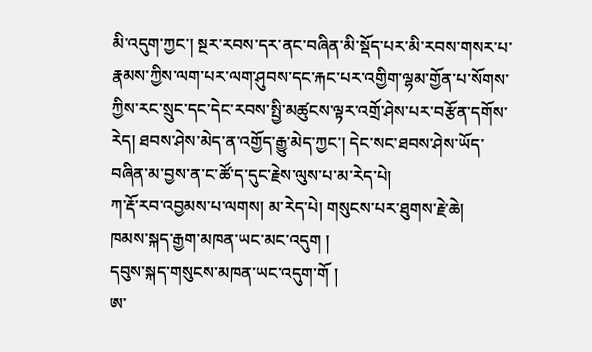མི་འདུག་ཀྱང་། སྔར་རབས་དར་ནང་བཞིན་མི་སྡོད་པར་མི་རབས་གསར་པ་རྣམས་ཀྱིས་ལག་པར་ལག་ཤུབས་དང་རྐང་པར་འགྱིག་ལྷམ་གྱོན་པ་སོགས་ཀྱིས་རང་སྲུང་དང་དེང་རབས་སྤྱི་མཚུངས་ལྟར་འགྲོ་ཤེས་པར་བརྩོན་དགོས་རེད། ཐབས་ཤེས་མེད་ན་འགྱོད་རྒྱུ་མེད་ཀྱང་། དེང་སང་ཐབས་ཤེས་ཡོད་བཞིན་མ་བྱས་ན་ང་ཚོ་ད་དུང་རྗེས་ལུས་པ་མ་རེད་པེ།
ཀ་རྡོ་རབ་འབྱམས་པ་ལགས། མ་རེད་པེ། གསུངས་པར་ཐུགས་རྗེ་ཆེ།
ཁམས་སྐད་རྒྱག་མཁན་ཡང་མང་འདུག །
དབུས་སྐད་གསུངས་མཁན་ཡང་འདུག་གོ །
ཨ་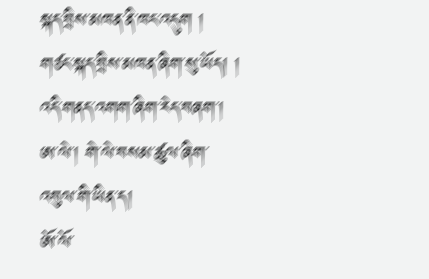སྐད་བྲིས་མཁན་ནི་ཁང་འདུག །
གཙང་སྐད་བྲིས་མཁན་ཞིག་སུ་ཡོད། །
འདི་གནད་འགག་ཞིག་རེད་བཞག་། ཨ་ལེ་། གེ་ལེ་བསམ་ཚུལ་ཞིག་འབུལ་གི་ཡིན་ད།
ཨོ་ལོ་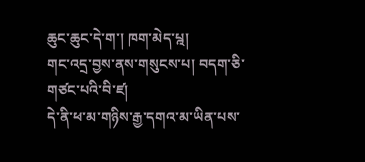ཆུང་ཆུང་དེ་ག་། ཁག་མེད་པྰ།
གང་འདྲ་བྱས་ནས་གསུངས་པ། བདག་ཅི་གཙང་པའི་བི་ཛ།
དེ་ནི་ཕ་མ་གཉིས་རྒྱ་དགའ་མ་ཡིན་པས་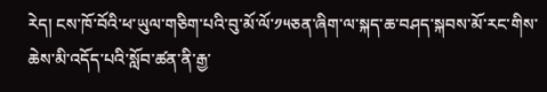རེད། ངས་ཁོ་བོའི་ཕ་ཡུལ་གཅིག་པའི་བུ་མོ་ལོ་༡༥ཅན་ཞིག་ལ་སྐད་ཆ་བཤད་སྐབས་མོ་རང་གིས་ཆེས་མི་འདོད་པའི་སློབ་ཚན་ནི་རྒྱ་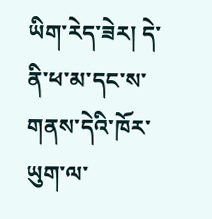ཡིག་རེད་ཟེར། དེ་ནི་ཕ་མ་དང་ས་གནས་དེའི་ཁོར་ཡུག་ལ་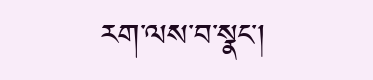རག་ལས་བ་སྣང་།